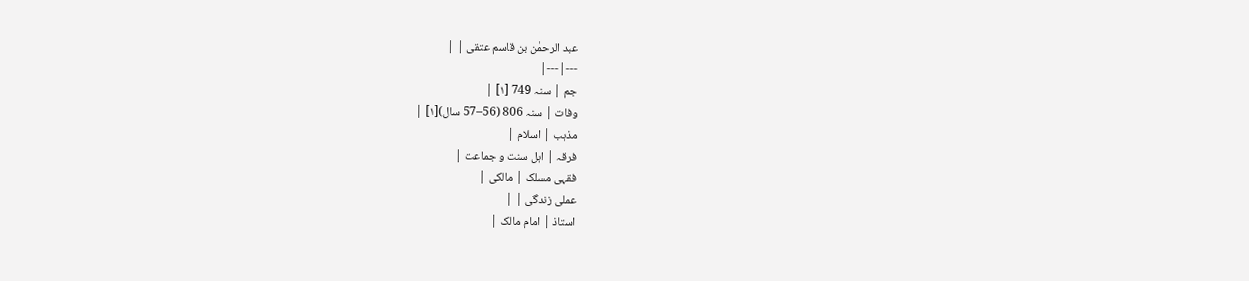عبد الرحمٰن بن قاسم عتقی | |
---|---|
جم | سنہ 749 [۱] |
وفات | سنہ 806 (56–57 سال)[۱] |
مذہب | اسلام |
فرقہ | اہل سنت و جماعت |
فقہی مسلک | مالکی |
عملی زندگی | |
استاذ | امام مالک |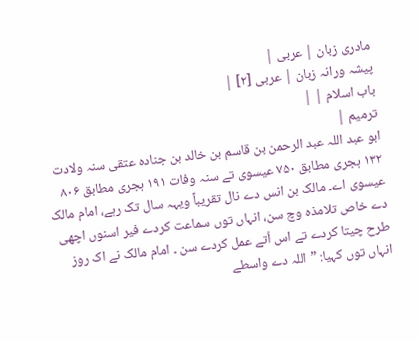مادری زبان | عربی |
پیشہ ورانہ زبان | عربی [۲] |
باب اسلام | |
ترمیم |
ابو عبد اللہ عبد الرحمن بن قاسم بن خالد بن جنادہ عتقی سنہ ولادت ۱۳۲ ہجری مطابق ۷۵۰ عیسوی تے سنہ وفات ۱۹۱ ہجری مطابق ۸۰۶ عیسوی اے۔ مالک بن انس دے نال تقریباً ویہہ سال تک رہے، امام مالک دے خاص تلامذہ وچ سن، انہاں توں سماعت کردے فیر اسنوں اچھی طرح چيتا کردے تے اس اُتے عمل کردے سن ۔ امام مالک نے اک روز انہاں توں کہیا: ”اللہ دے واسطے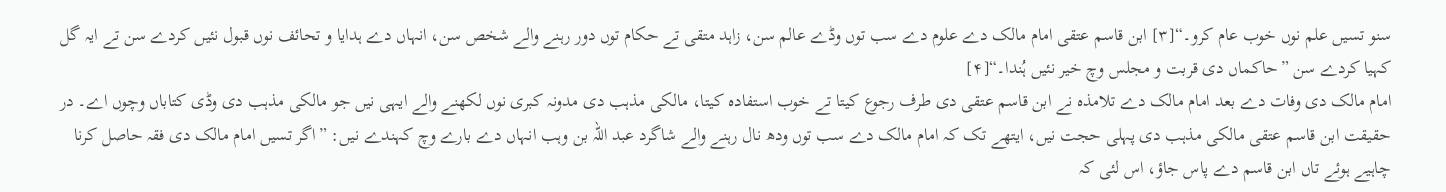سنو تسيں علم نوں خوب عام کرو۔“[۳] ابن قاسم عتقی امام مالک دے علوم دے سب توں وڈے عالم سن، زاہد متقی تے حکام توں دور رہنے والے شخص سن، انہاں دے ہدایا و تحائف نوں قبول نئيں کردے سن تے ایہ گل کہیا کردے سن ”حاکماں دی قربت و مجلس وچ خیر نئيں ہُندا۔“[۴]
امام مالک دی وفات دے بعد امام مالک دے تلامذہ نے ابن قاسم عتقی دی طرف رجوع کيتا تے خوب استفادہ کيتا، مالکی مذہب دی مدونہ کبری نوں لکھنے والے ایہی نيں جو مالکی مذہب دی وڈی کتاباں وچوں اے۔ در حقیقت ابن قاسم عتقی مالکی مذہب دی پہلی حجت نيں، ایتھے تک کہ امام مالک دے سب توں ودھ نال رہنے والے شاگرد عبد اللہ بن وہب انہاں دے بارے وچ کہندے نيں: ”اگر تسيں امام مالک دی فقہ حاصل کرنا چاہیے ہوئے تاں ابن قاسم دے پاس جاؤ، اس لئی کہ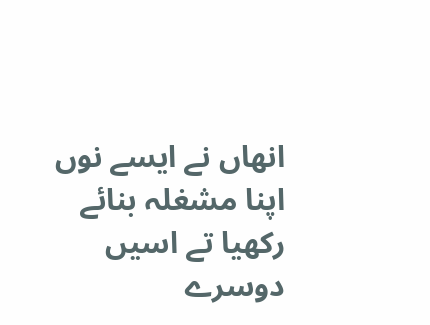انھاں نے ايسے نوں اپنا مشغلہ بنائے رکھیا تے اسيں دوسرے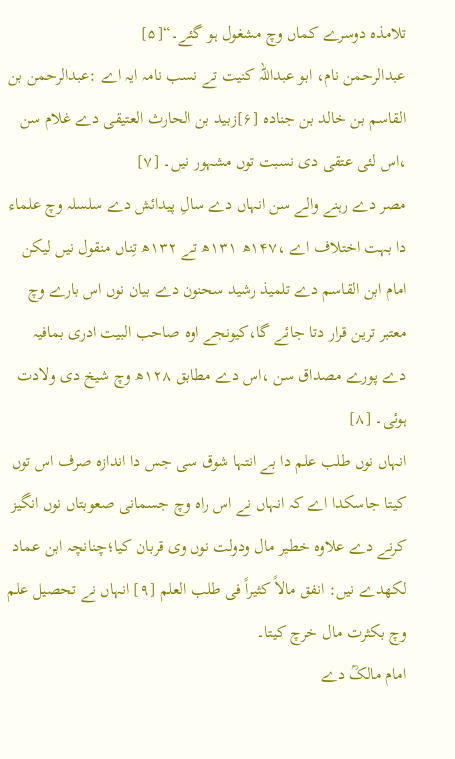تلامذہ دوسرے کماں وچ مشغول ہو گئے۔“[۵]
عبدالرحمن نام، ابو عبداللہ کنیت تے نسب نامہ ایہ اے :عبدالرحمن بن القاسم بن خالد بن جنادہ [۶]زبید بن الحارث العتیقی دے غلام سن ،اس لئی عتقی دی نسبت توں مشہور نيں۔ [۷]
مصر دے رہنے والے سن انہاں دے سالِ پیدائش دے سلسلہ وچ علماء دا بہت اختلاف اے ،۱۴۷ھ ۱۳۱ھ تے ۱۳۲ھ تِناں منقول نيں لیکن امام ابن القاسم دے تلمیذ رشید سحنون دے بیان نوں اس بارے وچ معتبر ترین قرار دتا جائے گا،کیونجے اوہ صاحب البیت ادری بمافیہ دے پورے مصداق سن ،اس دے مطابق ۱۲۸ھ وچ شیخ دی ولادت ہوئی۔ [۸]
انہاں نوں طلب علم دا بے انتہا شوق سی جس دا اندازہ صرف اس توں کيتا جاسکدا اے کہ انہاں نے اس راہ وچ جسمانی صعوبتاں نوں انگیز کرنے دے علاوہ خطیر مال ودولت نوں وی قربان کیا؛چنانچہ ابن عماد لکھدے نيں: انفق مالاً کثیراً فی طلب العلم [۹] انہاں نے تحصیل علم وچ بکثرت مال خرچ کيتا۔
امام مالکؒ دے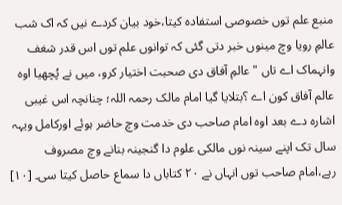منبع علم توں خصوصی استفادہ کيتا،خود بیان کردے نيں کہ اک شب عالمِ رویا وچ مینوں خبر دتی گئی کہ توانوں علم توں اس قدر شغف وانہماک اے تاں "عالمِ آفاق دی صحبت اختیار کرو، ميں نے پُچھیا اوہ عالم آفاق کون اے ؟بتلایا گیا امام مالک رحمہ اللہ؛ چنانچہ اس غیبی اشارہ دے بعد اوہ امام صاحب دی خدمت وچ حاضر ہوئے اورکامل ویہہ سال تک اپنے سینہ نوں مالکی علوم دا گنجینہ بنانے وچ مصروف رہے،امام صاحب توں انہاں نے ۲۰ کتاباں دا سماع حاصل کيتا سی۔ [۱۰]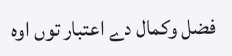فضل وکمال دے اعتبار توں اوہ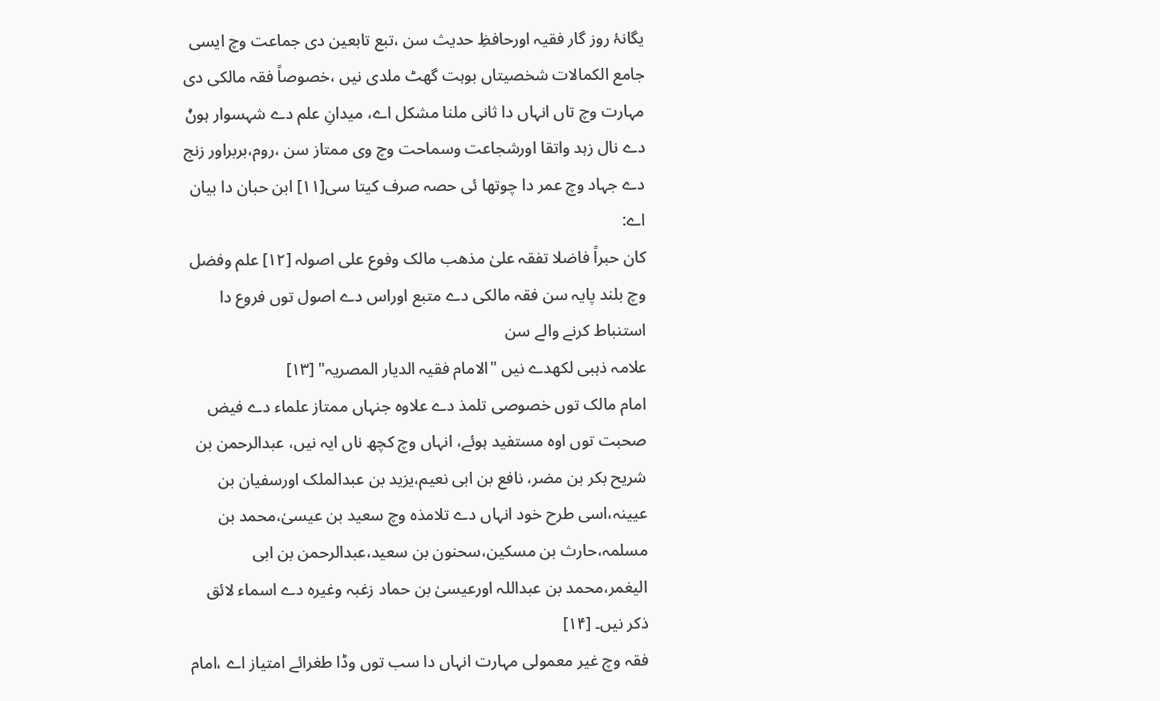یگانۂ روز گار فقیہ اورحافظِ حدیث سن ،تبع تابعین دی جماعت وچ ایسی جامع الکمالات شخصیتاں بوہت گھٹ ملدی نيں ،خصوصاً فقہ مالکی دی مہارت وچ تاں انہاں دا ثانی ملنا مشکل اے، میدانِ علم دے شہسوار ہوݨ دے نال زہد واتقا اورشجاعت وسماحت وچ وی ممتاز سن ،روم،بربراور زنج دے جہاد وچ عمر دا چوتھا ئی حصہ صرف کيتا سی[۱۱] ابن حبان دا بیان اے:
کان حبراً فاضلا تفقہ علیٰ مذھب مالک وفوع علی اصولہ [۱۲] علم وفضل وچ بلند پایہ سن فقہ مالکی دے متبع اوراس دے اصول توں فروع دا استنباط کرنے والے سن
علامہ ذہبی لکھدے نیں "الامام فقیہ الدیار المصریہ" [۱۳]
امام مالک توں خصوصی تلمذ دے علاوہ جنہاں ممتاز علماء دے فیض صحبت توں اوہ مستفید ہوئے، انہاں وچ کچھ ناں ایہ نيں، عبدالرحمن بن شریح بکر بن مضر، نافع بن ابی نعیم،یزید بن عبدالملک اورسفیان بن عیینہ،اسی طرح خود انہاں دے تلامذہ وچ سعید بن عیسیٰ،محمد بن مسلمہ،حارث بن مسکین،سحنون بن سعید،عبدالرحمن بن ابی الیغمر،محمد بن عبداللہ اورعیسیٰ بن حماد زغبہ وغیرہ دے اسماء لائق ذکر نيں۔ [۱۴]
فقہ وچ غیر معمولی مہارت انہاں دا سب توں وڈا طغرائے امتیاز اے ،امام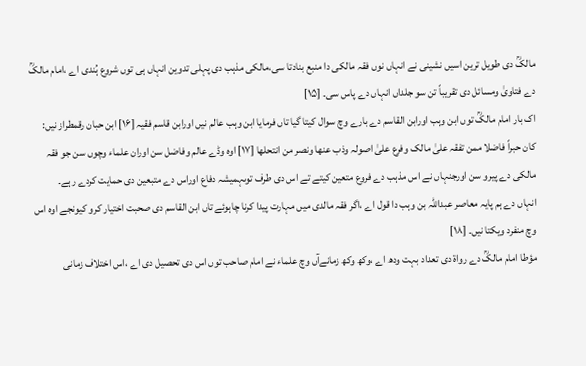مالکؒ دی طویل ترین اسيں نشینی نے انہاں نوں فقہ مالکی دا منبع بنادتا سی،مالکی مذہب دی پہلی تدوین انہاں ہی توں شروع ہُندی اے ،امام مالکؒ دے فتاویٰ ومسائل دی تقریباً تن سو جلداں انہاں دے پاس سی۔ [۱۵]
اک بار امام مالکؒ توں ابن وہب اورابن القاسم دے بارے وچ سوال کيتا گیا تاں فرمایا ابن وہب عالم نيں اورابن قاسم فقیہ [۱۶] ابن حبان رقمطراز نيں:
کان حبراً فاضلا ممن تفقہ علیٰ مالک وفرع علیٰ اصولہ وذب عنھا ونصر من انتحلھا [۱۷] اوہ وڈے عالم وفاضل سن اوران علماء وچوں سن جو فقہ مالکی دے پیرو سن اورجنہاں نے اس مذہب دے فروع متعین کيتے تے اس دی طرف توںہمیشہ دفاع اوراس دے متبعین دی حمایت کردے رہے۔
انہاں دے ہم پایہ معاصر عبداللہ بن وہب دا قول اے ،اگر فقہ مالدی ميں مہارت پیدا کرنا چاہوئے تاں ابن القاسم دی صحبت اختیار کرو کیونجے اوہ اس وچ منفرد ویکتا نيں۔ [۱۸]
مؤطا امام مالکؒ دے رواۃ دی تعداد بہت ودھ اے ،وکھ وکھ زمانےآں وچ علماء نے امام صاحب توں اس دی تحصیل دی اے ،اس اختلاف زمانی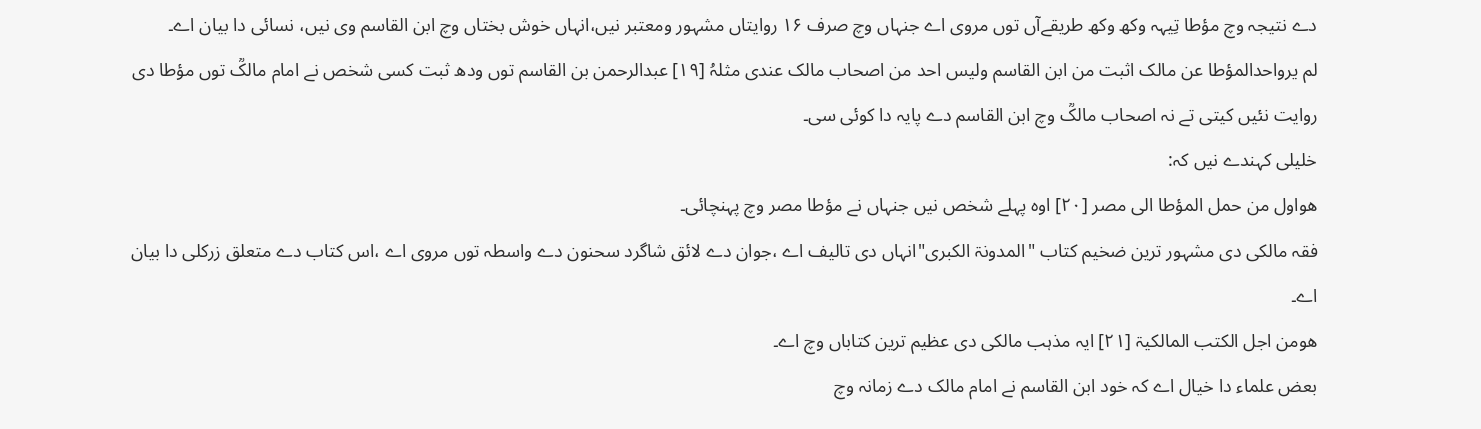دے نتیجہ وچ مؤطا تِیہہ وکھ وکھ طریقےآں توں مروی اے جنہاں وچ صرف ۱۶ روایتاں مشہور ومعتبر نيں،انہاں خوش بختاں وچ ابن القاسم وی نيں، نسائی دا بیان اے۔
لم یرواحدالمؤطا عن مالک اثبت من ابن القاسم ولیس احد من اصحاب مالک عندی مثلہُ [۱۹] عبدالرحمن بن القاسم توں ودھ ثبت کسی شخص نے امام مالکؒ توں مؤطا دی روایت نئيں کيتی تے نہ اصحاب مالکؒ وچ ابن القاسم دے پایہ دا کوئی سی۔
خلیلی کہندے نيں کہ:
ھواول من حمل المؤطا الی مصر [۲۰] اوہ پہلے شخص نيں جنہاں نے مؤطا مصر وچ پہنچائی۔
فقہ مالکی دی مشہور ترین ضخیم کتاب "المدونۃ الکبری"انہاں دی تالیف اے ،جوان دے لائق شاگرد سحنون دے واسطہ توں مروی اے ،اس کتاب دے متعلق زرکلی دا بیان اے۔
ھومن اجل الکتب المالکیۃ [۲۱] ایہ مذہب مالکی دی عظیم ترین کتاباں وچ اے۔
بعض علماء دا خیال اے کہ خود ابن القاسم نے امام مالک دے زمانہ وچ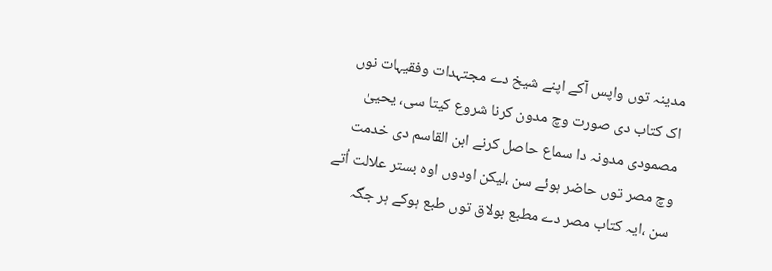مدینہ توں واپس آکے اپنے شیخ دے مجتہدات وفقیہات نوں اک کتاب دی صورت وچ مدون کرنا شروع کيتا سی، یحییٰ مصمودی مدونہ دا سماع حاصل کرنے ابن القاسم دی خدمت وچ مصر توں حاضر ہوئے سن ،لیکن اودوں اوہ بستر علالت اُتے سن ،ایہ کتاب مصر دے مطبع بولاق توں طبع ہوکے ہر جگہ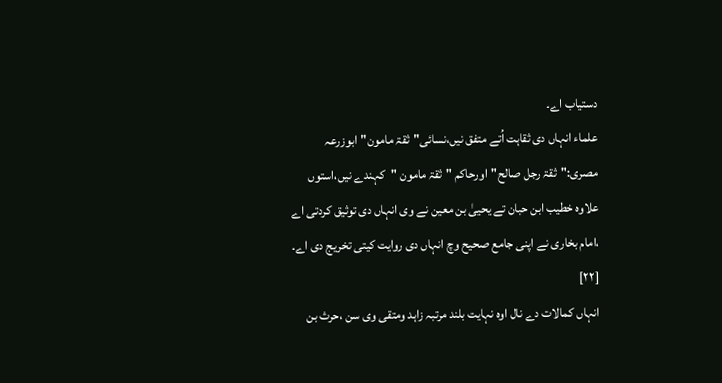دستیاب اے۔
علماء انہاں دی ثقاہت اُتے متفق نيں،نسائی"ثقۃ مامون"ابوزرعہ مصری:"ثقۃ رجل صالح"اورحاکم "ثقۃ مامون "کہندے نيں،استوں علاوہ خطیب ابن حبان تے یحییٰ بن معین نے وی انہاں دی توثیق کردتی اے ،امام بخاری نے اپنی جامع صحیح وچ انہاں دی روایت کيتی تخریج دی اے۔ [۲۲]
انہاں کمالات دے نال اوہ نہایت بلند مرتبہ زاہد ومتقی وی سن ،حرث بن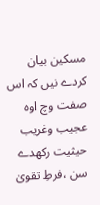مسکین بیان کردے نيں کہ اس صفت وچ اوہ عجیب وغریب حیثیت رکھدے سن ،فرطِ تقویٰ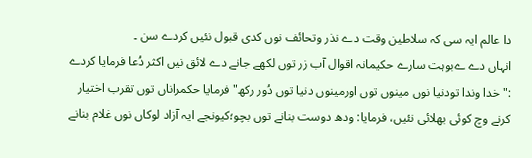دا عالم ایہ سی کہ سلاطین وقت دے نذر وتحائف نوں کدی قبول نئيں کردے سن ۔
انہاں دے ےبوہت سارے حکیمانہ اقوال آب زر توں لکھے جانے دے لائق نيں اکثر دُعا فرمایا کردے :"خدا وندا تودنیا نوں مینوں توں اورمینوں دنیا توں دُور رکھ"فرمایا حکمراناں توں تقرب اختیار کرنے وچ کوئی بھلائی نئيں، فرمایا: ودھ دوست بنانے توں بچو؛کیونجے ایہ آزاد لوکاں نوں غلام بنانے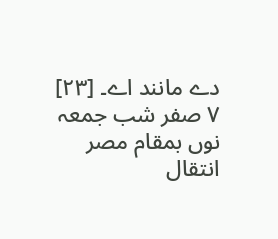دے مانند اے۔ [۲۳]
۷ صفر شب جمعہ نوں بمقام مصر انتقال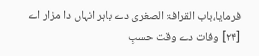فرمایا،باب القرافۃ الصغری دے باہر انہاں دا مزار اے [۲۴] وفات دے وقت حسبِ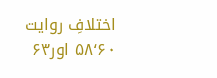اختلافِ روایت ۵۸٬۶۰ اور۶۳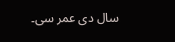سال دی عمر سی۔